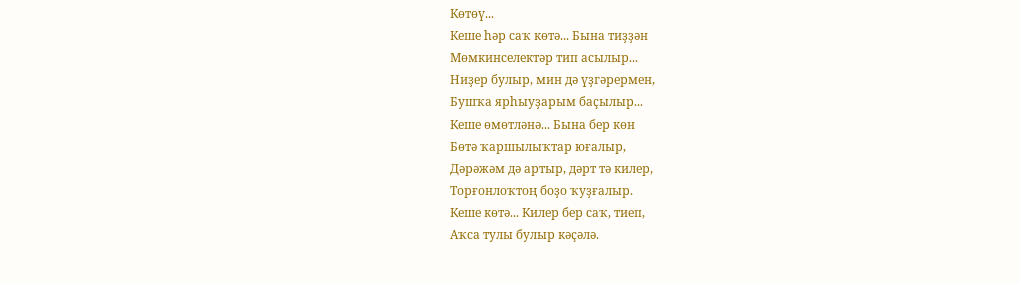Көтөү...
Кеше һәр саҡ көтә... Бына тиҙҙән
Мөмкинселектәр тип асылыр...
Ниҙер булыр, мин дә үҙгәрермен,
Бушҡа ярһыуҙарым баҫылыр...
Кеше өмөтләнә... Бына бер көн
Бөтә ҡаршылыҡтар юғалыр,
Дәрәжәм дә артыр, дәрт тә килер,
Торғонлоҡтоң боҙо ҡуҙғалыр.
Кеше көтә... Килер бер саҡ, тиеп,
Аҡса тулы булыр кәҫәлә.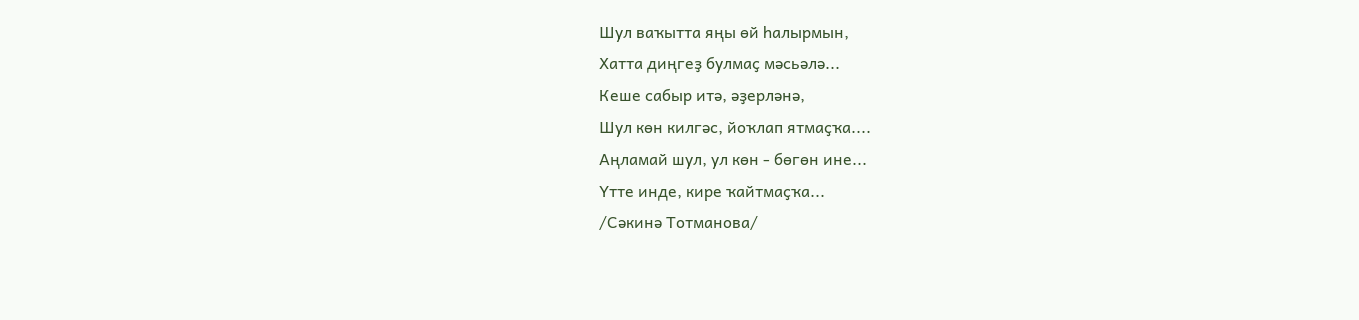Шул ваҡытта яңы өй һалырмын,
Хатта диңгеҙ булмаҫ мәсьәлә...
Кеше сабыр итә, әҙерләнә,
Шул көн килгәс, йоҡлап ятмаҫҡа....
Аңламай шул, ул көн - бөгөн ине...
Үтте инде, кире ҡайтмаҫҡа...
/Сәкинә Тотманова/